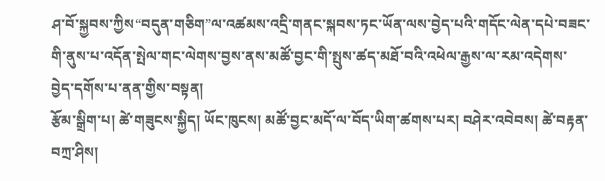ཤ་བོ་སྐྱབས་ཀྱིས“བདུན་གཅིག”ལ་འཚམས་འདྲི་གནང་སྐབས་ཏང་ཡོན་ལས་བྱེད་པའི་གདོང་ལེན་དཔེ་བཟང་གི་ནུས་པ་འདོན་སྤེལ་གང་ལེགས་བྱས་ནས་མཚོ་བྱང་གི་སྤུས་ཚད་མཐོ་བའི་འཕེལ་རྒྱས་ལ་རམ་འདེགས་བྱེད་དགོས་པ་ནན་གྱིས་བསྟན།
རྩོམ་སྒྲིག་པ། ཚེ་གཟུངས་སྐྱིད། ཡོང་ཁུངས། མཚོ་བྱང་མདོ་ལ་བོད་ཡིག་ཚགས་པར། བཤེར་འབེབས། ཚེ་བརྟན་བཀྲ་ཤིས།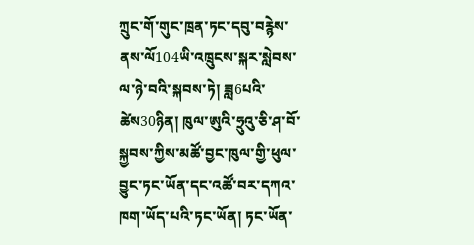ཀྲུང་གོ་གུང་ཁྲན་ཏང་དབུ་བརྙེས་ནས་ལོ104ཡི་འཁྲུངས་སྐར་སླེབས་ལ་ཉེ་བའི་སྐབས་ཏེ། ཟླ6པའི་ཚེས30ཉིན། ཁུལ་ཨུའི་ཧྲུའུ་ཅི་ཤ་བོ་སྐྱབས་ཀྱིས་མཚོ་བྱང་ཁུལ་གྱི་ཕུལ་བྱུང་ཏང་ཡོན་དང་འཚོ་བར་དཀའ་ཁག་ཡོད་པའི་ཏང་ཡོན། ཏང་ཡོན་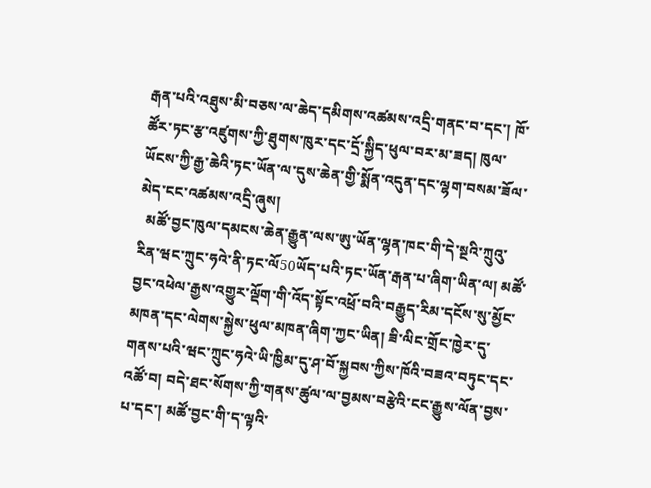རྒན་པའི་འཐུས་མི་བཅས་ལ་ཆེད་དམིགས་འཚམས་འདྲི་གནང་བ་དང་། ཁོ་ཚོར་ཏང་རྩ་འཛུགས་ཀྱི་ཐུགས་ཁུར་དང་དྲོ་སྐྱིད་ཕུལ་བར་མ་ཟད། ཁུལ་ཡོངས་ཀྱི་རྒྱ་ཆེའི་ཏང་ཡོན་ལ་དུས་ཆེན་གྱི་སྨོན་འདུན་དང་ལྷག་བསམ་ཟོལ་མེད་ངང་འཚམས་འདྲི་ཞུས།
  མཚོ་བྱང་ཁུལ་དམངས་ཆེན་རྒྱུན་ལས་ཨུ་ཡོན་ལྷན་ཁང་གི་དེ་སྔའི་ཀྲུའུ་རིན་ཝང་ཀྲུང་ཧའེ་ནི་ཏང་ལོ50ཡོད་པའི་ཏང་ཡོན་རྒན་པ་ཞིག་ཡིན་ལ། མཚོ་བྱང་འཕེལ་རྒྱས་འགྱུར་ལྡོག་གི་འོད་སྟོང་འཕྲོ་བའི་བརྒྱུད་རིམ་དངོས་སུ་མྱོང་མཁན་དང་ལེགས་སྐྱེས་ཕུལ་མཁན་ཞིག་ཀྱང་ཡིན། ཟི་ལིང་གྲོང་ཁྱེར་དུ་གནས་པའི་ཝང་ཀྲུང་ཧའེ་ཡི་ཁྱིམ་དུ་ཤ་བོ་སྐྱབས་ཀྱིས་ཁོའི་བཟའ་བཏུང་དང་འཚོ་བ། བདེ་ཐང་སོགས་ཀྱི་གནས་ཚུལ་ལ་བྱམས་བརྩེའི་ངང་རྒྱུས་ལོན་བྱས་པ་དང་། མཚོ་བྱང་གི་ད་ལྟའི་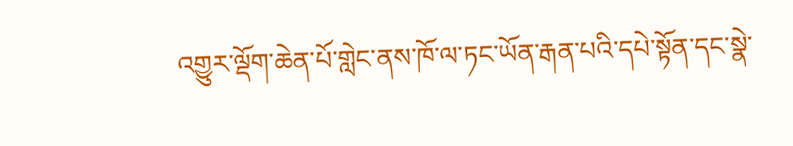འགྱུར་ལྡོག་ཆེན་པོ་གླེང་ནས་ཁོ་ལ་ཏང་ཡོན་རྒན་པའི་དཔེ་སྟོན་དང་སྣེ་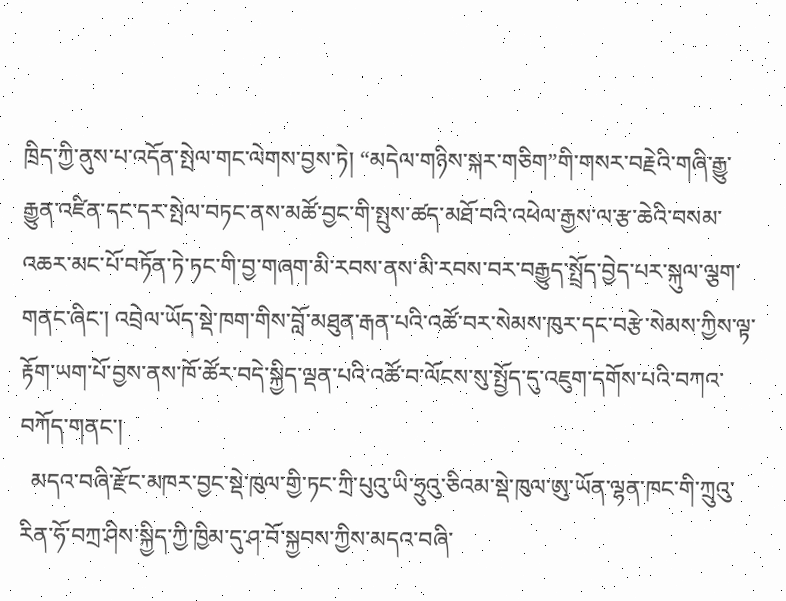ཁྲིད་ཀྱི་ནུས་པ་འདོན་སྤེལ་གང་ལེགས་བྱས་ཏེ། “མདེལ་གཉིས་སྐར་གཅིག”གི་གསར་བརྗེའི་གཞི་རྒྱུ་རྒྱུན་འཛིན་དང་དར་སྤེལ་བཏང་ནས་མཚོ་བྱང་གི་སྤུས་ཚད་མཐོ་བའི་འཕེལ་རྒྱས་ལ་རྩ་ཆེའི་བསམ་འཆར་མང་པོ་བཏོན་ཏེ་ཏང་གི་བྱ་གཞག་མི་རབས་ནས་མི་རབས་བར་བརྒྱུད་སྤྲོད་བྱེད་པར་སྐུལ་ལྕག་གནང་ཞིང་། འབྲེལ་ཡོད་སྡེ་ཁག་གིས་བློ་མཐུན་རྒན་པའི་འཚོ་བར་སེམས་ཁུར་དང་བརྩེ་སེམས་ཀྱིས་ལྟ་རྟོག་ཡག་པོ་བྱས་ནས་ཁོ་ཚོར་བདེ་སྐྱིད་ལྡན་པའི་འཚོ་བ་ལོངས་སུ་སྤྱོད་དུ་འཇུག་དགོས་པའི་བཀའ་བཀོད་གནང་།
  མདའ་བཞི་རྫོང་མཁར་བྱང་སྡེ་ཁུལ་གྱི་ཏང་ཀྲི་པུའུ་ཡི་ཧྲུའུ་ཅིའམ་སྡེ་ཁུལ་ཨུ་ཡོན་ལྷན་ཁང་གི་ཀྲུའུ་རིན་ཧོ་བཀྲ་ཤིས་སྐྱིད་ཀྱི་ཁྱིམ་དུ་ཤ་བོ་སྐྱབས་ཀྱིས་མདའ་བཞི་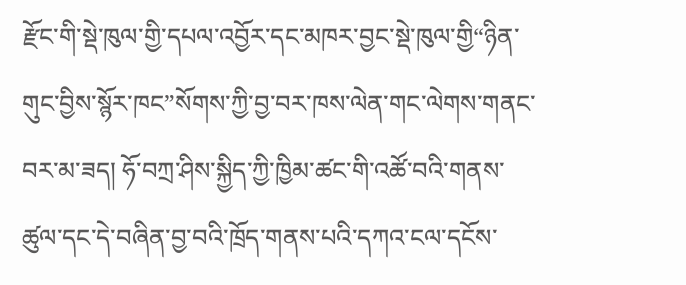རྫོང་གི་སྡེ་ཁུལ་གྱི་དཔལ་འབྱོར་དང་མཁར་བྱང་སྡེ་ཁུལ་གྱི“ཉིན་གུང་བྱིས་སྙོར་ཁང”སོགས་ཀྱི་བྱ་བར་ཁས་ལེན་གང་ལེགས་གནང་བར་མ་ཟད། ཧོ་བཀྲ་ཤིས་སྐྱིད་ཀྱི་ཁྱིམ་ཚང་གི་འཚོ་བའི་གནས་ཚུལ་དང་དེ་བཞིན་བྱ་བའི་ཁྲོད་གནས་པའི་དཀའ་ངལ་དངོས་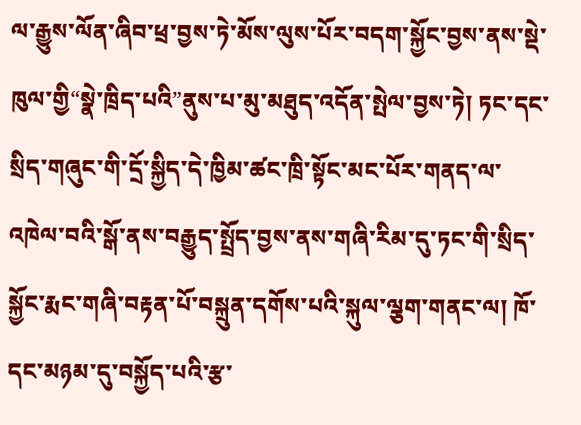ལ་རྒྱུས་ལོན་ཞིབ་ཕྲ་བྱས་ཏེ་མོས་ལུས་པོར་བདག་སྐྱོང་བྱས་ནས་སྡེ་ཁུལ་གྱི“སྣེ་ཁྲིད་པའི”ནུས་པ་མུ་མཐུད་འདོན་སྤེལ་བྱས་ཏེ། ཏང་དང་སྲིད་གཞུང་གི་དྲོ་སྐྱིད་དེ་ཁྱིམ་ཚང་ཁྲི་སྟོང་མང་པོར་གནད་ལ་འཁེལ་བའི་སྒོ་ནས་བརྒྱུད་སྤྲོད་བྱས་ནས་གཞི་རིམ་དུ་ཏང་གི་སྲིད་སྐྱོང་རྨང་གཞི་བརྟན་པོ་བསྐྲུན་དགོས་པའི་སྐུལ་ལྕག་གནང་ལ། ཁོ་དང་མཉམ་དུ་བསྐྱོད་པའི་རྩ་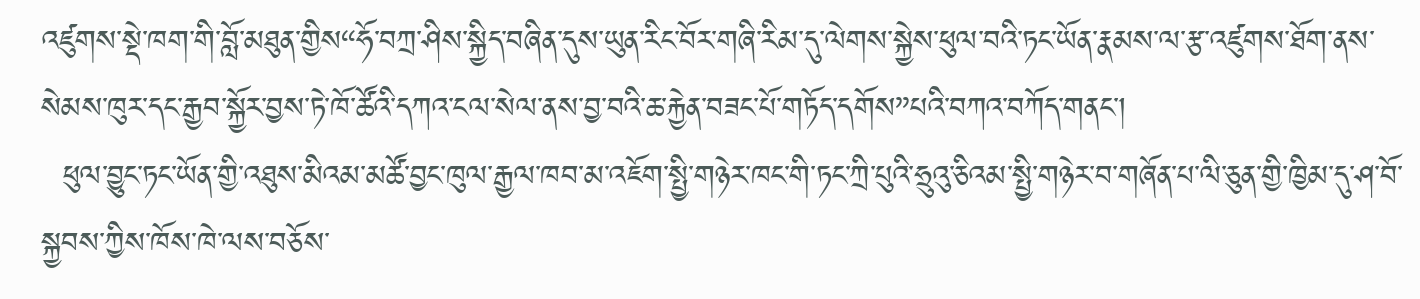འཛུགས་སྡེ་ཁག་གི་བློ་མཐུན་གྱིས“ཧོ་བཀྲ་ཤིས་སྐྱིད་བཞིན་དུས་ཡུན་རིང་བོར་གཞི་རིམ་དུ་ལེགས་སྐྱེས་ཕུལ་བའི་ཏང་ཡོན་རྣམས་ལ་རྩ་འཛུགས་ཐོག་ནས་སེམས་ཁུར་དང་རྒྱབ་སྐྱོར་བྱས་ཏེ་ཁོ་ཚོའི་དཀའ་ངལ་སེལ་ནས་བྱ་བའི་ཆ་རྐྱེན་བཟང་པོ་གཏོད་དགོས”པའི་བཀའ་བཀོད་གནང་།
  ཕུལ་བྱུང་ཏང་ཡོན་གྱི་འཐུས་མིའམ་མཚོ་བྱང་ཁུལ་རྒྱལ་ཁབ་མ་འཇོག་སྤྱི་གཉེར་ཁང་གི་ཏང་ཀྲི་པུའི་ཧྲུའུ་ཅིའམ་སྤྱི་གཉེར་བ་གཞོན་པ་ལི་ཅུན་གྱི་ཁྱིམ་དུ་ཤ་བོ་སྐྱབས་ཀྱིས་ཁོས་ཁེ་ལས་བཅོས་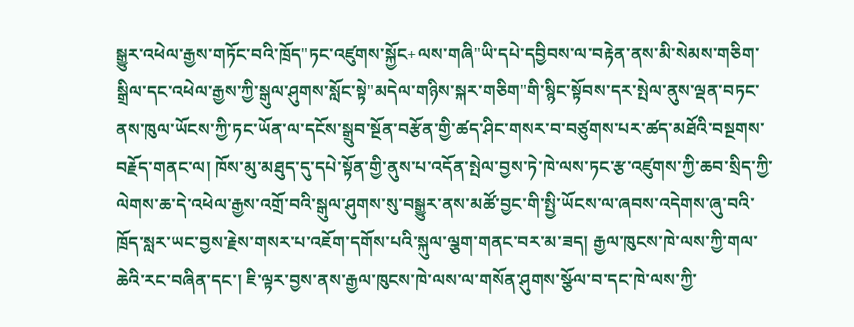སྒྱུར་འཕེལ་རྒྱས་གཏོང་བའི་ཁྲོད"ཏང་འཛུགས་སྐྱོང+ལས་གཞི"ཡི་དཔེ་དབྱིབས་ལ་བརྟེན་ནས་མི་སེམས་གཅིག་སྒྲིལ་དང་འཕེལ་རྒྱས་ཀྱི་སྒུལ་ཤུགས་སློང་སྟེ"མདེལ་གཉིས་སྐར་གཅིག"གི་སྙིང་སྟོབས་དར་སྤེལ་ནུས་ལྡན་བཏང་ནས་ཁུལ་ཡོངས་ཀྱི་ཏང་ཡོན་ལ་དངོས་སྒྲུབ་སྔོན་བརྩོན་གྱི་ཚད་ཤིང་གསར་བ་བཙུགས་པར་ཚད་མཐོའི་བསྔགས་བརྗོད་གནང་ལ། ཁོས་མུ་མཐུད་དུ་དཔེ་སྟོན་གྱི་ནུས་པ་འདོན་སྤེལ་བྱས་ཏེ་ཁེ་ལས་ཏང་རྩ་འཛུགས་ཀྱི་ཆབ་སྲིད་ཀྱི་ལེགས་ཆ་དེ་འཕེལ་རྒྱས་འགྲོ་བའི་སྒུལ་ཤུགས་སུ་བསྒྱུར་ནས་མཚོ་བྱང་གི་སྤྱི་ཡོངས་ལ་ཞབས་འདེགས་ཞུ་བའི་ཁྲོད་སླར་ཡང་བྱས་རྗེས་གསར་པ་འཇོག་དགོས་པའི་སྐུལ་ལྕག་གནང་བར་མ་ཟད། རྒྱལ་ཁུངས་ཁེ་ལས་ཀྱི་གལ་ཆེའི་རང་བཞིན་དང་། ཇི་ལྟར་བྱས་ནས་རྒྱལ་ཁུངས་ཁེ་ལས་ལ་གསོན་ཤུགས་སྩོལ་བ་དང་ཁེ་ལས་ཀྱི་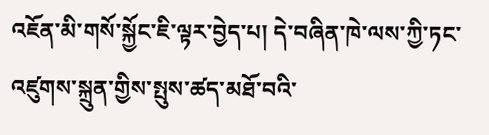འཇོན་མི་གསོ་སྐྱོང་ཇི་ལྟར་བྱེད་པ། དེ་བཞིན་ཁེ་ལས་ཀྱི་ཏང་འཛུགས་སྐྲུན་གྱིས་སྤུས་ཚད་མཐོ་བའི་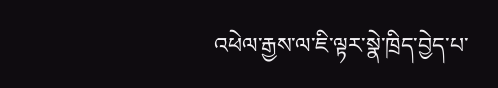འཕེལ་རྒྱས་ལ་ཇི་ལྟར་སྣེ་ཁྲིད་བྱེད་པ་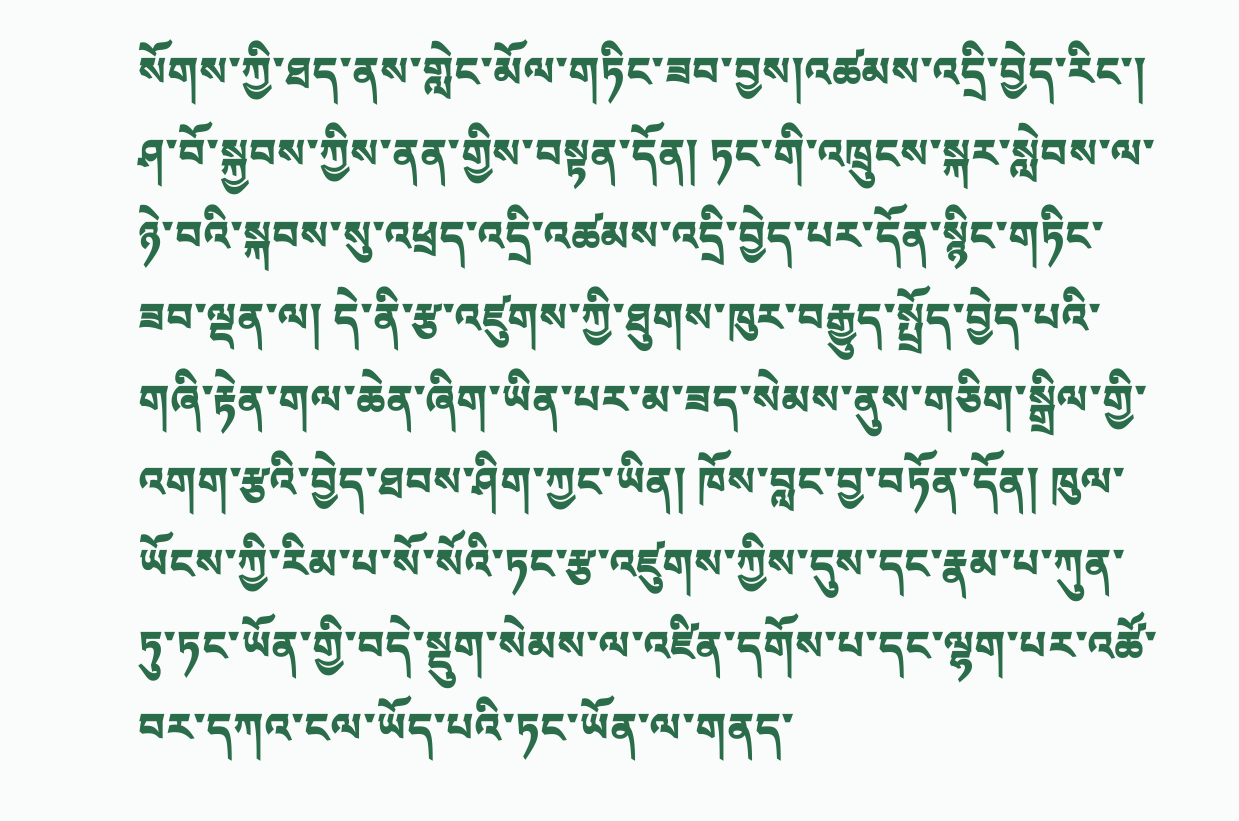སོགས་ཀྱི་ཐད་ནས་གླེང་མོལ་གཏིང་ཟབ་བྱས།འཚམས་འདྲི་བྱེད་རིང་། ཤ་བོ་སྐྱབས་ཀྱིས་ནན་གྱིས་བསྟན་དོན། ཏང་གི་འཁྲུངས་སྐར་སླེབས་ལ་ཉེ་བའི་སྐབས་སུ་འཕྲད་འདྲི་འཚམས་འདྲི་བྱེད་པར་དོན་སྙིང་གཏིང་ཟབ་ལྡན་ལ། དེ་ནི་རྩ་འཛུགས་ཀྱི་ཐུགས་ཁུར་བརྒྱུད་སྤྲོད་བྱེད་པའི་གཞི་རྟེན་གལ་ཆེན་ཞིག་ཡིན་པར་མ་ཟད་སེམས་ནུས་གཅིག་སྒྲིལ་གྱི་འགག་རྩའི་བྱེད་ཐབས་ཤིག་ཀྱང་ཡིན། ཁོས་བླང་བྱ་བཏོན་དོན། ཁུལ་ཡོངས་ཀྱི་རིམ་པ་སོ་སོའི་ཏང་རྩ་འཛུགས་ཀྱིས་དུས་དང་རྣམ་པ་ཀུན་ཏུ་ཏང་ཡོན་གྱི་བདེ་སྡུག་སེམས་ལ་འཛིན་དགོས་པ་དང་ལྷག་པར་འཚོ་བར་དཀའ་ངལ་ཡོད་པའི་ཏང་ཡོན་ལ་གནད་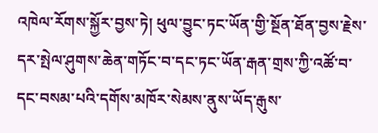འཁེལ་རོགས་སྐྱོར་བྱས་ཏེ། ཕུལ་བྱུང་ཏང་ཡོན་གྱི་སྔོན་ཐོན་བྱས་རྗེས་དར་སྤེལ་ཤུགས་ཆེན་གཏོང་བ་དང་ཏང་ཡོན་རྒན་གྲས་ཀྱི་འཚོ་བ་དང་བསམ་པའི་དགོས་མཁོར་སེམས་ནུས་ཡོད་རྒུས་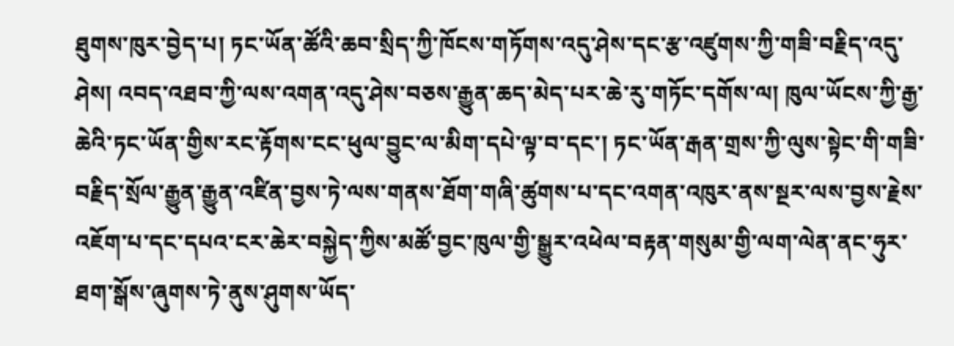ཐུགས་ཁུར་བྱེད་པ། ཏང་ཡོན་ཚོའི་ཆབ་སྲིད་ཀྱི་ཁོངས་གཏོགས་འདུ་ཤེས་དང་རྩ་འཛུགས་ཀྱི་གཟི་བརྗིད་འདུ་ཤེས། འབད་འཐབ་ཀྱི་ལས་འགན་འདུ་ཤེས་བཅས་རྒྱུན་ཆད་མེད་པར་ཆེ་རུ་གཏོང་དགོས་ལ། ཁུལ་ཡོངས་ཀྱི་རྒྱ་ཆེའི་ཏང་ཡོན་གྱིས་རང་རྟོགས་ངང་ཕུལ་བྱུང་ལ་མིག་དཔེ་ལྟ་བ་དང་། ཏང་ཡོན་རྒན་གྲས་ཀྱི་ལུས་སྟེང་གི་གཟི་བརྗིད་སྲོལ་རྒྱུན་རྒྱུན་འཛིན་བྱས་ཏེ་ལས་གནས་ཐོག་གཞི་ཚུགས་པ་དང་འགན་འཁུར་ནས་སྔར་ལས་བྱས་རྗེས་འཇོག་པ་དང་དཔའ་ངར་ཆེར་བསྐྱེད་ཀྱིས་མཚོ་བྱང་ཁུལ་གྱི་སྒྱུར་འཕེལ་བརྟན་གསུམ་གྱི་ལག་ལེན་ནང་ཧུར་ཐག་སྒོས་ཞུགས་ཏེ་ནུས་ཤུགས་ཡོད་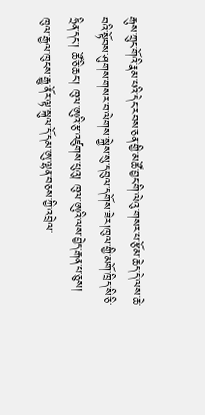རྒུས་ཀྲུང་གོའི་རྣམ་པའི་དེང་རབས་ཅན་གྱི་མཚོ་བྱང་གི་ལེའུ་གསར་པ་རྩོམ་ཆེད་དེ་ལས་ཆེ་བའི་སྟོབས་ཤུགས་གསར་བ་ལེགས་སྐྱེས་སུ་དབུལ་དགོས་ཟེར།ཁུལ་གྱི་མགོ་ཁྲིད་སི་ཅི་ཧྲིན་དང་། ཚོ་ཅི་ཆང་། ཁུལ་ཨུའི་རྩ་འཛུགས་པུའུ། ཁུལ་ཨུའི་ལས་བྱེད་རྒན་པ་ཅུས། ཁུལ་རྒྱལ་ཁུངས་རྒྱུ་ནོར་ལྟ་སྐུལ་དོ་དམ་ཨུ་ལྷན་བཅས་ཀྱི་འབྲེལ་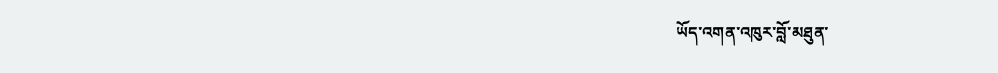ཡོད་འགན་འཁུར་བློ་མཐུན་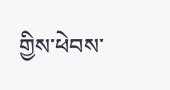གྱིས་ཕེབས་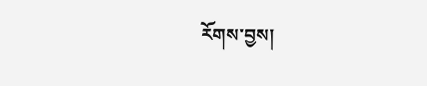རོགས་བྱས།